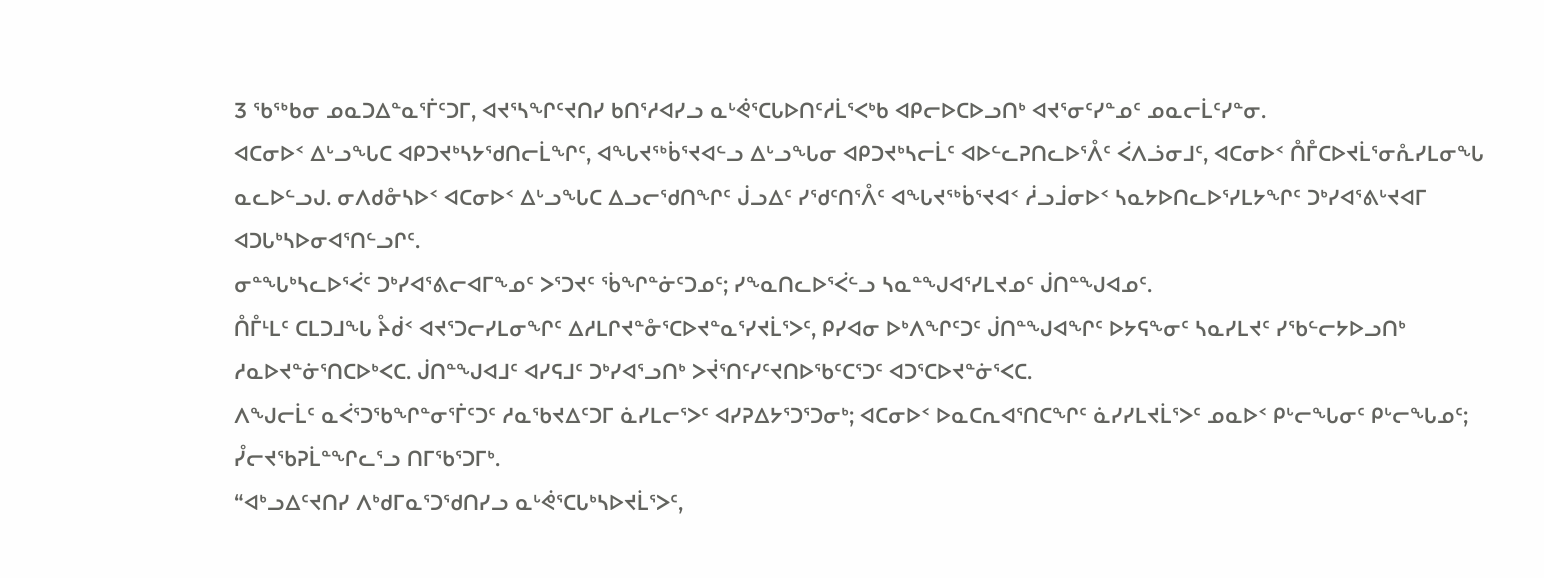3 ᖃᖅᑲᓂ ᓄᓇᑐᐃᓐᓇᕐᒦᑦᑐᒥ, ᐊᔪᕐᓴᖏᑦᔪᑎᓯ ᑲᑎᕐᓱᐊᓯᓗ ᓇᒡᕚᕐᑕᒐᐅᑎᑦᓱᒫᕐᐸᒃᑲ ᐊᑭᓕᐅᑕᐅᓗᑎᒃ ᐊᔪᕐᓂᑦᓯᓐᓄᑦ ᓄᓇᓕᒫᑦᓯᓐᓂ.
ᐊᑕᓂᐅᑉ ᐃᒡᓗᖓᑕ ᐊᑭᑐᔪᒃᓴᔭᖁᑎᓕᒫᖏᑦ, ᐊᖓᔪᖅᑳᕐᔪᐊᓪᓗ ᐃᒡᓗᖓᓂ ᐊᑭᑐᔪᒃᓴᓕᒫᑦ ᐊᐅᓪᓚᕈᑎᓚᐅᕐᐰᑦ ᐹᐱᓘᓂᒧᑦ, ᐊᑕᓂᐅᑉ ᑍᒤᑕᐅᔪᒫᕐᓂᕅᓯᒪᓂᖓ ᓇᓚᐅᓪᓗᒍ. ᓂᐱᑯᓁᓴᐅᑉ ᐊᑕᓂᐅᑉ ᐃᒡᓗᖓᑕ ᐃᓗᓕᖁᑎᖏᑦ ᒎᓗᐃᑦ ᓯᖁᑦᑎᕐᐰᑦ ᐊᖓᔪᖅᑳᕐᔪᐊᑉ ᓲᓗᒨᓂᐅᑉ ᓴᓇᔭᐅᑎᓚᐅᕐᓯᒪᔭᖏᑦ ᑐᒃᓯᐊᕐᕕᒡᔪᐊᒥ ᐊᑐᒐᒃᓴᐅᓂᐊᕐᑎᓪᓗᒋᑦ.
ᓂᓐᖓᒃᓴᓚᐅᕐᐹᑦ ᑐᒃᓯᐊᕐᕕᓕᐊᒥᖕᓄᑦ ᐳᕐᑐᔪᑦ ᖄᖏᓐᓃᑦᑐᓄᑦ; ᓯᖕᓇᑎᓚᐅᕐᐹᓪᓗ ᓴᓇᓐᖑᐊᕐᓯᒪᔪᓄᑦ ᒎᑎᓐᖑᐊᓄᑦ.
ᑍᒤᒻᒪᑦ ᑕᒪᑐᒧᖓ ᔧᑰᑉ ᐊᔪᕐᑐᓕᓯᒪᓂᖏᑦ ᐃᓱᒪᒋᔪᓐᓁᕐᑕᐅᔪᓐᓇᕐᓯᔪᒫᕐᐳᑦ, ᑭᓯᐊᓂ ᐅᒃᐱᖏᑦᑐᑦ ᒎᑎᓐᖑᐊᖏᑦ ᐅᔭᕋᖕᓂᑦ ᓴᓇᓯᒪᔪᑦ ᓯᖃᓪᓕᔭᐅᓗᑎᒃ ᓱᓇᐅᔪᓐᓃᕐᑎᑕᐅᒃᐸᑕ. ᒎᑎᓐᖑᐊᒧᑦ ᐊᓯᕋᒧᑦ ᑐᒃᓯᐊᕐᓗᑎᒃ ᐳᔫᕐᑎᑦᓯᑦᔪᑎᐅᖃᑦᑕᕐᑐᑦ ᐊᑐᕐᑕᐅᔪᓐᓃᕐᐸᑕ.
ᐱᖑᓕᒫᑦ ᓇᐹᕐᑐᖃᖏᓐᓂᕐᒦᑦᑐᑦ ᓱᓇᖃᔪᐃᑦᑐᒥ ᓈᓯᒪᓕᕐᐳᑦ ᐊᓯᕈᐃᔭᕐᑐᕐᑐᓂᒃ; ᐊᑕᓂᐅᑉ ᐅᓇᑕᕆᐊᕐᑎᑕᖏᑦ ᓈᓯᓯᒪᔪᒫᕐᐳᑦ ᓄᓇᐅᑉ ᑭᒡᓕᖓᓂᑦ ᑭᒡᓕᖓᓄᑦ; ᓮᓕᔪᖃᕈᒫᓐᖏᓚᕐᓗ ᑎᒥᖃᕐᑐᒥᒃ.
“ᐊᒃᓗᐃᑦᔪᑎᓯ ᐱᒃᑯᒥᓇᕐᑐᖁᑎᓯᓗ ᓇᒡᕚᕐᑕᒐᒃᓴᐅᔪᒫᕐᐳᑦ,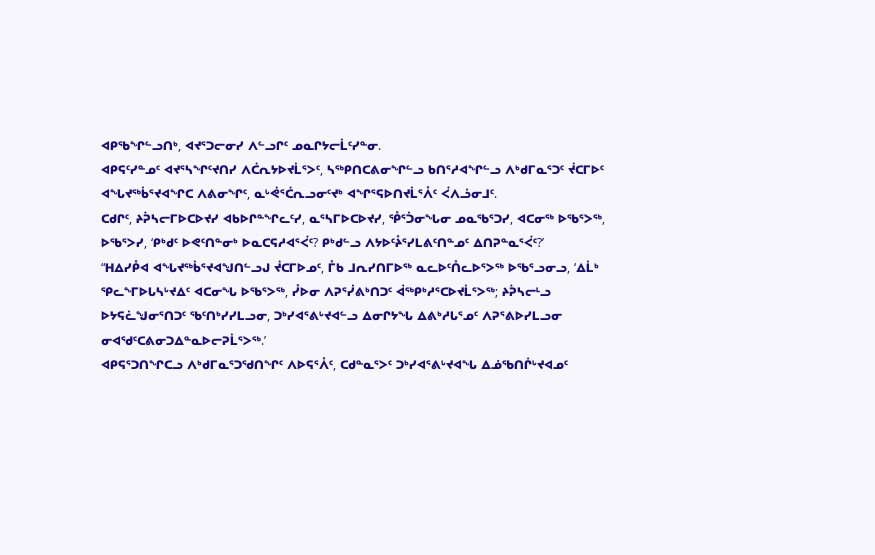ᐊᑭᖃᖏᓪᓗᑎᒃ, ᐊᔪᕐᑐᓕᓂᓯ ᐱᓪᓗᒋᑦ ᓄᓇᒋᔭᓕᒫᑦᓯᓐᓂ.
ᐊᑭᕋᑦᓯᓐᓄᑦ ᐊᔪᕐᓴᖏᑦᔪᑎᓯ ᐱᑖᕆᔭᐅᔪᒫᕐᐳᑦ, ᓴᖅᑭᑎᑕᕕᓂᖏᓪᓗ ᑲᑎᕐᓱᐊᖏᓪᓗ ᐱᒃᑯᒥᓇᕐᑐᑦ ᔫᑕᒥᐅᑦ ᐊᖓᔪᖅᑳᕐᔪᐊᖏᑕ ᐱᕕᓂᖏᑦ, ᓇᒡᕚᕐᑖᕆᓗᓂᑦᔪᒃ ᐊᖏᕐᕋᐅᑎᔪᒫᕐᐰᑦ ᐹᐱᓘᓂᒧᑦ.
ᑕᑯᒋᑦ, ᔨᕉᓴᓕᒥᐅᑕᐅᔪᓯ ᐊᑲᐅᒋᓐᖏᓚᑦᓯ, ᓇᕐᓴᒥᐅᑕᐅᔪᓯ, ᕾᕐᑑᓂᖓᓂ ᓄᓇᖃᕐᑐᓯ, ᐊᑕᓂᖅ ᐅᖃᕐᐳᖅ, ᐅᖃᕐᐳᓯ, ‘ᑭᒃᑯᑦ ᐅᕙᑦᑎᓐᓂᒃ ᐅᓇᑕᕋᓱᐊᕐᐹᑦ? ᑭᒃᑯᓪᓗ ᐱᔭᐅᑦᔧᕐᓯᒪᕕᑦᑎᓐᓄᑦ ᐃᑎᕈᓐᓇᕐᐹᑦ?’
“ᕼᐃᓯᑬᐊ ᐊᖓᔪᖅᑳᕐᔪᐊᖑᑎᓪᓗᒍ ᔫᑕᒥᐅᓄᑦ, ᒤᑲ ᒧᕆᓯᑎᒥᐅᖅ ᓇᓚᐅᑦᑍᓚᐅᕐᐳᖅ ᐅᖃᕐᓗᓂᓗ, ‘ᐃᒫᒃ ᕿᓚᖕᒥᐅᒐᓴᒡᔪᐃᑦ ᐊᑕᓂᖓ ᐅᖃᕐᐳᖅ, ᓮᐅᓂ ᐱᕈᕐᓰᕕᒃᑎᑐᑦ ᐋᖅᑭᒃᓱᕐᑕᐅᔪᒫᕐᐳᖅ; ᔨᕉᓴᓕᒻᓗ ᐅᔭᕋᓛᖑᓂᕐᑎᑐᑦ ᖃᑦᑎᒃᓯᓯᒪᓗᓂ, ᑐᒃᓯᐊᕐᕕᒡᔪᐊᓪᓗ ᐃᓂᒋᔭᖓ ᐃᕕᒃᓱᒐᕐᓄᑦ ᐱᕈᕐᕕᐅᓯᒪᓗᓂ ᓂᐊᖁᑦᑕᕕᓂᑐᐃᓐᓇᐅᓕᕈᒫᕐᐳᖅ.’
ᐊᑭᕋᕐᑐᑎᖏᑕᓗ ᐱᒃᑯᒥᓇᕐᑐᖁᑎᖏᑦ ᐱᐅᕋᕐᐰᑦ, ᑕᑯᓐᓇᕐᐳᑦ ᑐᒃᓯᐊᕐᕕᒡᔪᐊᖓ ᐃᓅᖃᑎᒌᒡᔪᐊᓄᑦ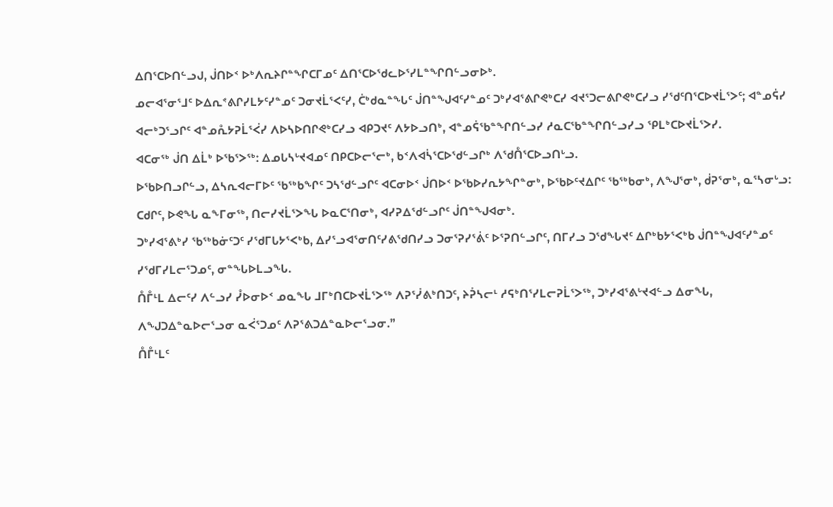ᐃᑎᕐᑕᐅᑎᓪᓗᒍ, ᒎᑎᐅᑉ ᐅᒃᐱᕆᔨᒋᓐᖏᑕᒥᓄᑦ ᐃᑎᕐᑕᐅᖁᓚᐅᕐᓯᒪᓐᖏᑎᓪᓗᓂᐅᒃ.
ᓄᓕᐊᕐᓂᕐᒧᑦ ᐅᐃᕆᕝᕕᒋᓯᒪᔭᑦᓯᓐᓄᑦ ᑐᓂᔪᒫᕐᐸᑦᓯ, ᑖᒃᑯᓇᓐᖓᑦ ᒎᑎᓐᖑᐊᑦᓯᓐᓄᑦ ᑐᒃᓯᐊᕐᕕᒋᕙᒃᑕᓯ ᐊᔪᕐᑐᓕᕕᒋᕙᒃᑕᓯᓗ ᓯᖁᑦᑎᕐᑕᐅᔪᒫᕐᐳᑦ; ᐊᓐᓄᕌᓯ ᐊᓕᒃᑐᕐᓗᒋᑦ ᐊᓐᓄᕅᔭᕈᒫᕐᐹᓯ ᐱᐅᓴᐅᑎᒋᕙᒃᑕᓯᓗ ᐊᑭᑐᔪᑦ ᐱᔭᐅᓗᑎᒃ, ᐊᓐᓄᕌᖃᓐᖏᑎᓪᓗᓯ ᓱᓇᑕᖃᓐᖏᑎᓪᓗᓯᓗ ᕿᒪᒃᑕᐅᔪᒫᕐᐳᓯ.
ᐊᑕᓂᖅ ᒎᑎ ᐃᒫᒃ ᐅᖃᕐᐳᖅ: ᐃᓄᒐᓴᒡᔪᐊᓄᑦ ᑎᑭᑕᐅᓕᕐᓕᒃ, ᑲᑉᐱᐊᓵᕐᑕᐅᖁᓪᓗᒋᒃ ᐱᖁᑍᕐᑕᐅᓗᑎᒡᓗ.
ᐅᖃᐅᑎᓗᒋᓪᓗ, ᐃᓴᕆᐊᓕᒥᐅᑦ ᖃᖅᑲᖏᑦ ᑐᓴᖁᓪᓗᒋᑦ ᐊᑕᓂᐅᑉ ᒎᑎᐅᑉ ᐅᖃᐅᓯᕆᔭᖏᓐᓂᒃ, ᐅᖃᐅᑦᔪᐃᒋᑦ ᖃᖅᑲᓂᒃ, ᐱᖑᕐᓂᒃ, ᑰᕈᕐᓂᒃ, ᓇᕐᓴᓂᒡᓗ: ᑕᑯᒋᑦ, ᐅᕙᖓ ᓇᖕᒥᓂᖅ, ᑎᓕᓯᔪᒫᕐᐳᖓ ᐅᓇᑕᕐᑎᓂᒃ, ᐊᓯᕈᐃᖁᓪᓗᒋᑦ ᒎᑎᓐᖑᐊᓂᒃ.
ᑐᒃᓯᐊᕐᕕᒃᓯ ᖃᖅᑲᓃᑦᑐᑦ ᓯᖁᒥᒐᔭᕐᐸᒃᑲ, ᐃᓯᕐᓗᐊᕐᓂᑎᑦᓯᕕᖁᑎᓯᓗ ᑐᓂᕐᕈᓯᕐᕖᑦ ᐅᕐᕈᑎᓪᓗᒋᑦ, ᑎᒥᓯᓗ ᑐᖁᖓᔪᑦ ᐃᒋᒃᑲᔭᕐᐸᒃᑲ ᒎᑎᓐᖑᐊᑦᓯᓐᓄᑦ ᓯᖁᒥᓯᒪᓕᕐᑐᓄᑦ, ᓂᓐᖓᐅᒪᓗᖓ.
ᑍᒤᒻᒪ ᐃᓕᑦᓯ ᐱᓪᓗᓯ ᓮᐅᓂᐅᑉ ᓄᓇᖓ ᒧᒥᒃᑎᑕᐅᔪᒫᕐᐳᖅ ᐱᕈᕐᓰᕕᒃᑎᑐᑦ, ᔨᕉᓴᓕᒻ ᓱᕋᒃᑎᕐᓯᒪᓕᕈᒫᕐᐳᖅ, ᑐᒃᓯᐊᕐᕕᒡᔪᐊᓪᓗ ᐃᓂᖓ, ᐱᖑᑐᐃᓐᓇᐅᓕᕐᓗᓂ ᓇᐹᕐᑐᓄᑦ ᐱᕈᕐᕕᑐᐃᓐᓇᐅᓕᕐᓗᓂ.”
ᑍᒤᒻᒪᑦ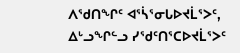ᐱᖁᑎᖏᑦ ᐊᕐᓵᕐᓂᒐᐅᔪᒫᕐᐳᑦ, ᐃᒡᓗᖏᓪᓗ ᓯᖁᑦᑎᕐᑕᐅᔪᒫᕐᐳᑦ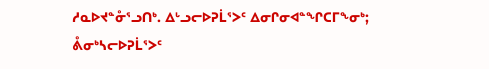ᓱᓇᐅᔪᓐᓁᕐᓗᑎᒃ. ᐃᒡᓗᓕᐅᕈᒫᕐᐳᑦ ᐃᓂᒋᓂᐊᓐᖏᑕᒥᖕᓂᒃ; ᕔᓂᒃᓴᓕᐅᕈᒫᕐᐳᑦ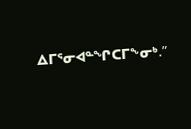ᐃᒥᕐᓂᐊᓐᖏᑕᒥᖕᓂᒃ.”